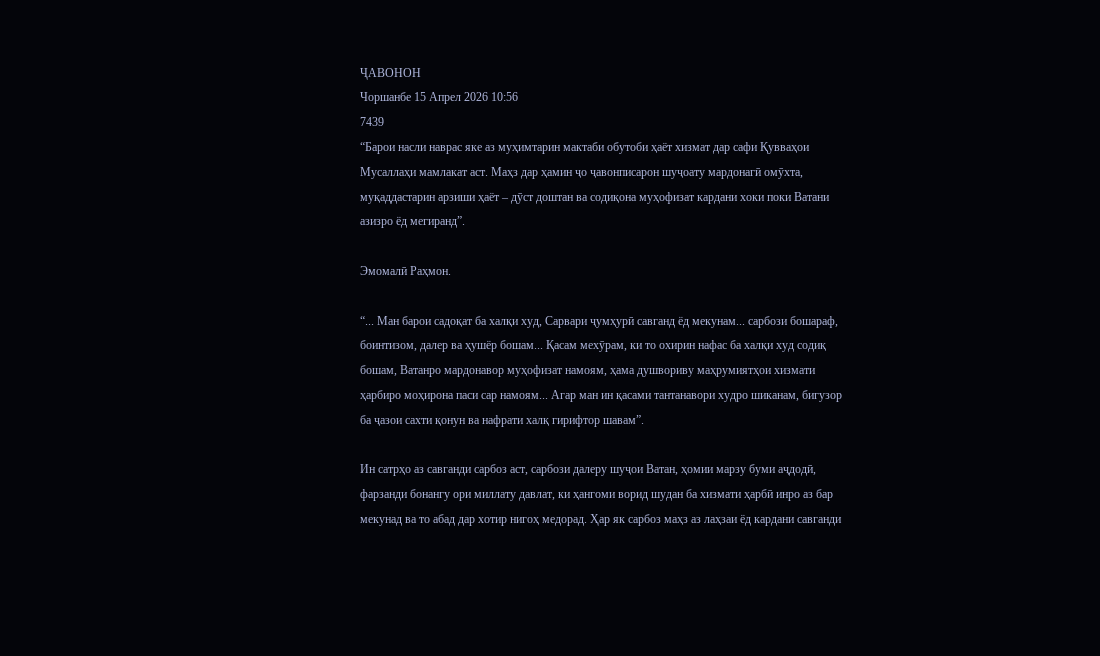ҶАВОНОН
Чоршанбе 15 Апрел 2026 10:56
7439
“Барои насли наврас яке аз муҳимтарин мактаби обутоби ҳаёт хизмат дар сафи Қувваҳои Мусаллаҳи мамлакат аст. Маҳз дар ҳамин ҷо ҷавонписарон шуҷоату мардонагӣ омӯхта, муқаддастарин арзиши ҳаёт – дӯст доштан ва содиқона муҳофизат кардани хоки поки Ватани азизро ёд мегиранд”.

Эмомалӣ Раҳмон.

“... Ман барои садоқат ба халқи худ, Сарвари ҷумҳурӣ савганд ёд мекунам... сарбози бошараф, боинтизом, далер ва ҳушёр бошам... Қасам мехӯрам, ки то охирин нафас ба халқи худ содиқ бошам, Ватанро мардонавор муҳофизат намоям, ҳама душвориву маҳрумиятҳои хизмати ҳарбиро моҳирона паси сар намоям... Агар ман ин қасами тантанавори худро шиканам, бигузор ба ҷазои сахти қонун ва нафрати халқ гирифтор шавам”.

Ин сатрҳо аз савганди сарбоз аст, сарбози далеру шуҷои Ватан, ҳомии марзу буми аҷдодӣ, фарзанди бонангу ори миллату давлат, ки ҳангоми ворид шудан ба хизмати ҳарбӣ инро аз бар мекунад ва то абад дар хотир нигоҳ медорад. Ҳар як сарбоз маҳз аз лаҳзаи ёд кардани савганди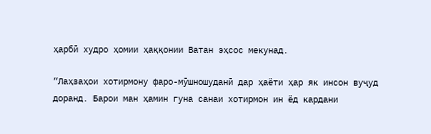ҳарбӣ худро ҳомии ҳаққонии Ватан эҳсос мекунад.

“Лаҳзаҳои хотирмону фаро-мӯшношуданӣ дар ҳаёти ҳар як инсон вуҷуд доранд. Барои ман ҳамин гуна санаи хотирмон ин ёд кардани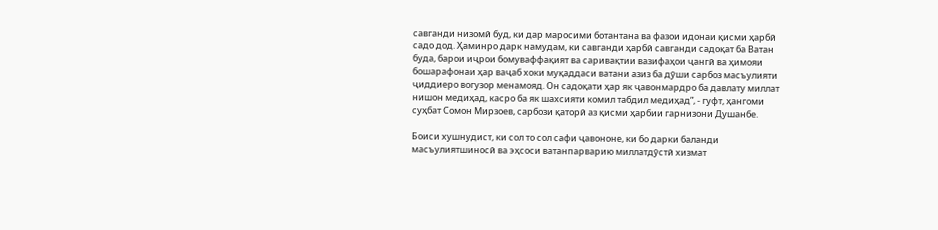савганди низомӣ буд, ки дар маросими ботантана ва фазои идонаи қисми ҳарбӣ садо дод. Ҳаминро дарк намудам, ки савганди ҳарбӣ савганди садоқат ба Ватан буда, барои иҷрои бомуваффақият ва саривақтии вазифаҳои ҷангӣ ва ҳимояи бошарафонаи ҳар ваҷаб хоки муқаддаси ватани азиз ба дӯши сарбоз масъулияти ҷиддиеро вогузор менамояд. Он садоқати ҳар як ҷавонмардро ба давлату миллат нишон медиҳад, касро ба як шахсияти комил табдил медиҳад”, - гуфт, ҳангоми суҳбат Сомон Мирзоев, сарбози қаторӣ аз қисми ҳарбии гарнизони Душанбе.

Боиси хушнудист, ки сол то сол сафи ҷавононе, ки бо дарки баланди масъулиятшиносӣ ва эҳсоси ватанпарварию миллатдӯстӣ хизмат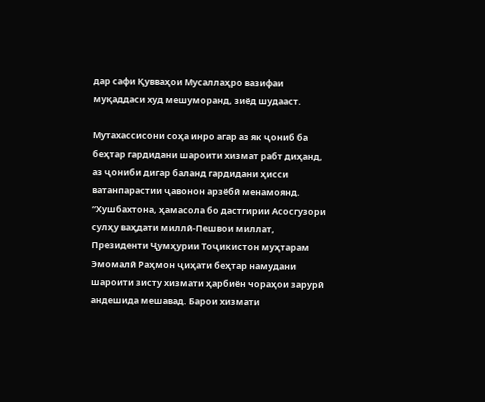дар сафи Қувваҳои Мусаллаҳро вазифаи муқаддаси худ мешуморанд, зиёд шудааст.

Мутахассисони соҳа инро агар аз як ҷониб ба беҳтар гардидани шароити хизмат рабт диҳанд, аз ҷониби дигар баланд гардидани ҳисси ватанпарастии ҷавонон арзёбӣ менамоянд. “Хушбахтона, ҳамасола бо дастгирии Асосгузори сулҳу ваҳдати миллӣ-Пешвои миллат, Президенти Ҷумҳурии Тоҷикистон муҳтарам Эмомалӣ Раҳмон ҷиҳати беҳтар намудани шароити зисту хизмати ҳарбиён чораҳои зарурӣ андешида мешавад. Барои хизмати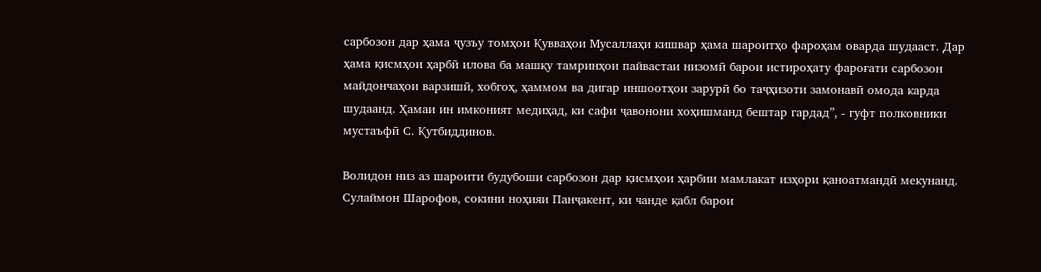сарбозон дар ҳама ҷузъу томҳои Қувваҳои Мусаллаҳи кишвар ҳама шароитҳо фароҳам оварда шудааст. Дар ҳама қисмҳои ҳарбӣ илова ба машқу тамринҳои пайвастаи низомӣ барои истироҳату фароғати сарбозон майдончаҳои варзишӣ, хобгоҳ, ҳаммом ва дигар иншоотҳои зарурӣ бо таҷҳизоти замонавӣ омода карда шудаанд. Ҳамаи ин имконият медиҳад, ки сафи ҷавонони хоҳишманд бештар гардад”, - гуфт полковники мустаъфӣ С. Қутбиддинов.

Волидон низ аз шароити будубоши сарбозон дар қисмҳои ҳарбии мамлакат изҳори қаноатмандӣ мекунанд. Сулаймон Шарофов, сокини ноҳияи Панҷакент, ки чанде қабл барои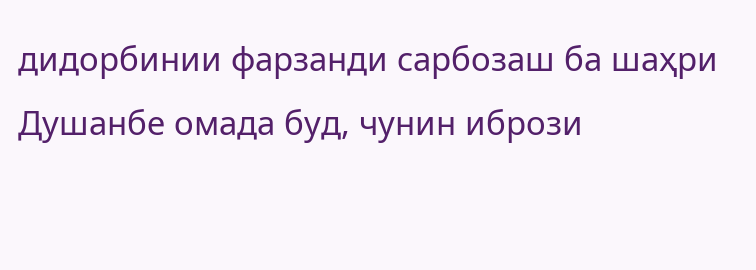дидорбинии фарзанди сарбозаш ба шаҳри Душанбе омада буд, чунин ибрози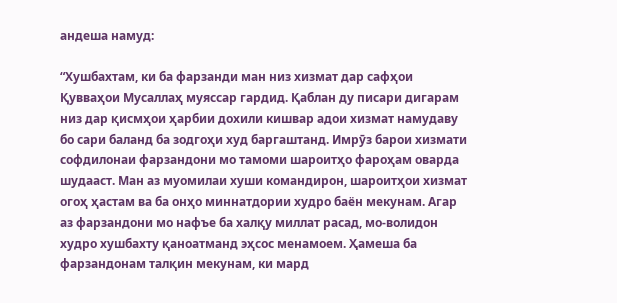андеша намуд:

“Хушбахтам, ки ба фарзанди ман низ хизмат дар сафҳои Қувваҳои Мусаллаҳ муяссар гардид. Қаблан ду писари дигарам низ дар қисмҳои ҳарбии дохили кишвар адои хизмат намудаву бо сари баланд ба зодгоҳи худ баргаштанд. Имрӯз барои хизмати софдилонаи фарзандони мо тамоми шароитҳо фароҳам оварда шудааст. Ман аз муомилаи хуши командирон, шароитҳои хизмат огоҳ ҳастам ва ба онҳо миннатдории худро баён мекунам. Агар аз фарзандони мо нафъе ба халқу миллат расад, мо-волидон худро хушбахту қаноатманд эҳсос менамоем. Ҳамеша ба фарзандонам талқин мекунам, ки мард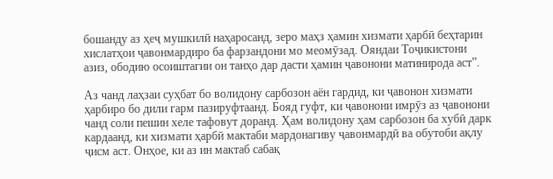бошанду аз ҳеҷ мушкилӣ наҳаросанд, зеро маҳз ҳамин хизмати ҳарбӣ беҳтарин хислатҳои ҷавонмардиро ба фарзандони мо меомӯзад. Ояндаи Тоҷикистони азиз, ободию осоиштагии он танҳо дар дасти ҳамин ҷавонони матинирода аст”.

Аз чанд лаҳзаи суҳбат бо волидону сарбозон аён гардид, ки ҷавонон хизмати ҳарбиро бо дили гарм пазируфтаанд. Бояд гуфт, ки ҷавонони имрӯз аз ҷавонони чанд соли пешин хеле тафовут доранд. Ҳам волидону ҳам сарбозон ба хубӣ дарк кардаанд, ки хизмати ҳарбӣ мактаби мардонагиву ҷавонмардӣ ва обутоби ақлу ҷисм аст. Онҳое, ки аз ин мактаб сабақ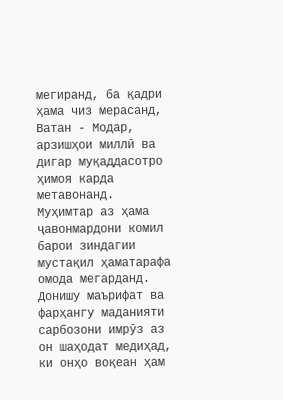мегиранд, ба қадри ҳама чиз мерасанд, Ватан - Модар, арзишҳои миллӣ ва дигар муқаддасотро ҳимоя карда метавонанд. Муҳимтар аз ҳама ҷавонмардони комил барои зиндагии мустақил ҳаматарафа омода мегарданд. Донишу маърифат ва фарҳангу маданияти сарбозони имрӯз аз он шаҳодат медиҳад, ки онҳо воқеан ҳам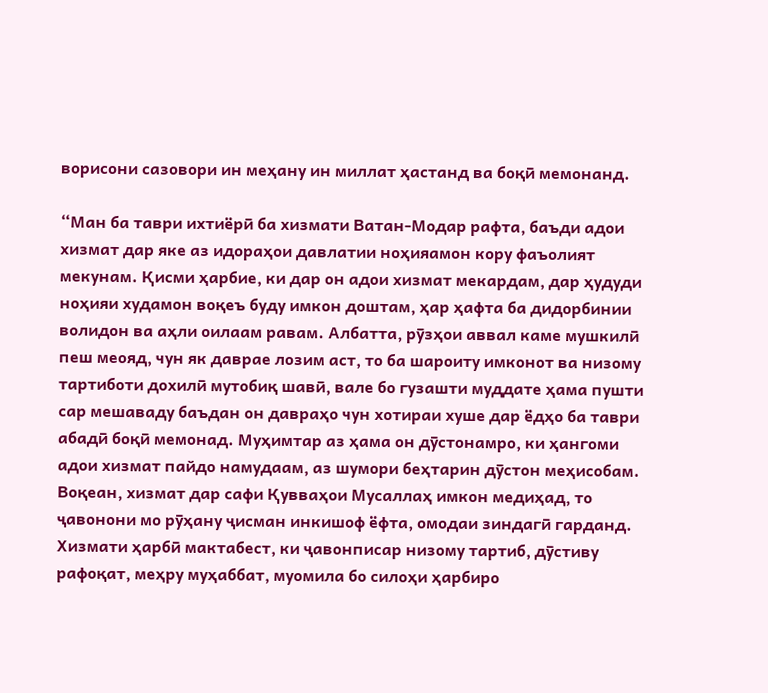ворисони сазовори ин меҳану ин миллат ҳастанд ва боқӣ мемонанд.

“Ман ба таври ихтиёрӣ ба хизмати Ватан-Модар рафта, баъди адои хизмат дар яке аз идораҳои давлатии ноҳияамон кору фаъолият мекунам. Қисми ҳарбие, ки дар он адои хизмат мекардам, дар ҳудуди ноҳияи худамон воқеъ буду имкон доштам, ҳар ҳафта ба дидорбинии волидон ва аҳли оилаам равам. Албатта, рӯзҳои аввал каме мушкилӣ пеш меояд, чун як даврае лозим аст, то ба шароиту имконот ва низому тартиботи дохилӣ мутобиқ шавӣ, вале бо гузашти муддате ҳама пушти сар мешаваду баъдан он давраҳо чун хотираи хуше дар ёдҳо ба таври абадӣ боқӣ мемонад. Муҳимтар аз ҳама он дӯстонамро, ки ҳангоми адои хизмат пайдо намудаам, аз шумори беҳтарин дӯстон меҳисобам. Воқеан, хизмат дар сафи Қувваҳои Мусаллаҳ имкон медиҳад, то ҷавонони мо рӯҳану ҷисман инкишоф ёфта, омодаи зиндагӣ гарданд. Хизмати ҳарбӣ мактабест, ки ҷавонписар низому тартиб, дӯстиву рафоқат, меҳру муҳаббат, муомила бо силоҳи ҳарбиро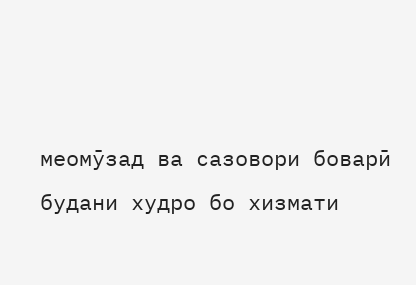меомӯзад ва сазовори боварӣ будани худро бо хизмати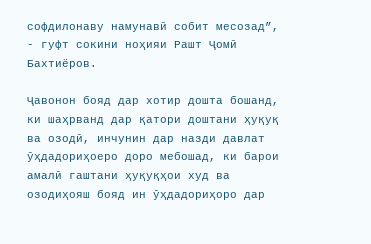софдилонаву намунавӣ собит месозад”, - гуфт сокини ноҳияи Рашт Ҷомӣ Бахтиёров.

Ҷавонон бояд дар хотир дошта бошанд, ки шаҳрванд дар қатори доштани ҳуқуқ ва озодӣ, инчунин дар назди давлат ӯҳдадориҳоеро доро мебошад, ки барои амалӣ гаштани ҳуқуқҳои худ ва озодиҳояш бояд ин ӯҳдадориҳоро дар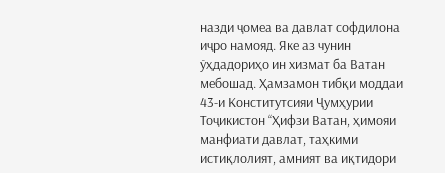назди ҷомеа ва давлат софдилона иҷро намояд. Яке аз чунин ӯҳдадориҳо ин хизмат ба Ватан мебошад. Ҳамзамон тибқи моддаи 43-и Конститутсияи Ҷумҳурии Тоҷикистон “Ҳифзи Ватан, ҳимояи манфиати давлат, таҳкими истиқлолият, амният ва иқтидори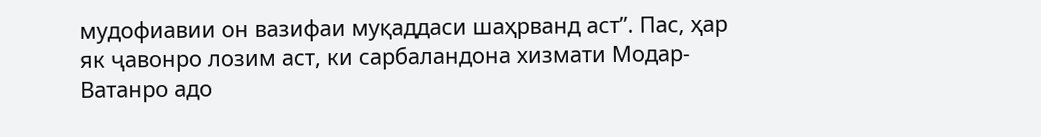мудофиавии он вазифаи муқаддаси шаҳрванд аст”. Пас, ҳар як ҷавонро лозим аст, ки сарбаландона хизмати Модар-Ватанро адо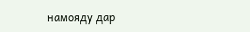намояду дар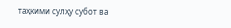таҳкими сулҳу субот ва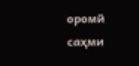оромӣ саҳми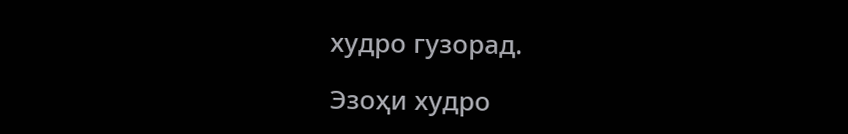худро гузорад.

Эзоҳи худро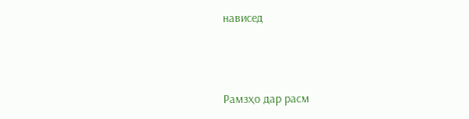нависед



Рамзҳо дар расм